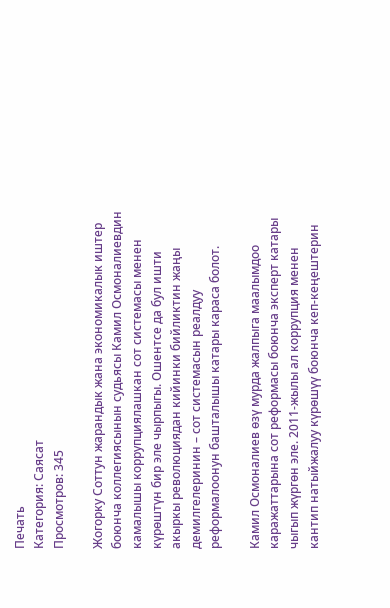Печать
Категория: Саясат
Просмотров: 345

Жогорку Соттун жарандык жана экономикалык иштер боюнча коллегиясынын судьясы Камил Осмоналиевдин камалышы коррупциялашкан сот системасы менен күрөштүн бир эле чырпыгы. Ошентсе да бул ишти акыркы революциядан кийинки бийликтин жаңы демилгелеринин – сот системасын реалдуу реформалоонун башталышы катары караса болот.

Камил Осмоналиев өзү мурда жалпыга маалымдоо каражаттарына сот реформасы боюнча эксперт катары чыгып жүргөн эле. 2011-жылы ал коррупция менен кантип натыйжалуу күрөшүү боюнча кеп-кеңештерин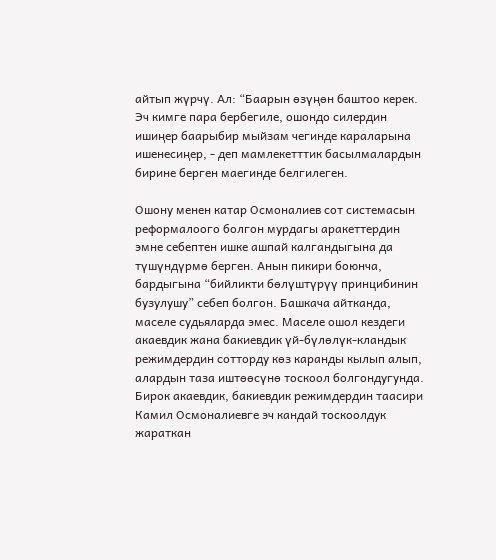айтып жүрчү. Ал: “Баарын өзүңөн баштоо керек. Эч кимге пара бербегиле, ошондо силердин ишиңер баарыбир мыйзам чегинде караларына ишенесиңер, - деп мамлекетттик басылмалардын бирине берген маегинде белгилеген.

Ошону менен катар Осмоналиев сот системасын реформалоого болгон мурдагы аракеттердин эмне себептен ишке ашпай калгандыгына да түшүндүрмө берген. Анын пикири боюнча, бардыгына “бийликти бөлүштүрүү принцибинин бузулушу” себеп болгон. Башкача айтканда, маселе судьяларда эмес. Маселе ошол кездеги акаевдик жана бакиевдик үй-бүлөлүк-кландык режимдердин сотторду көз каранды кылып алып, алардын таза иштөөсүнө тоскоол болгондугунда.
Бирок акаевдик, бакиевдик режимдердин таасири Камил Осмоналиевге эч кандай тоскоолдук жараткан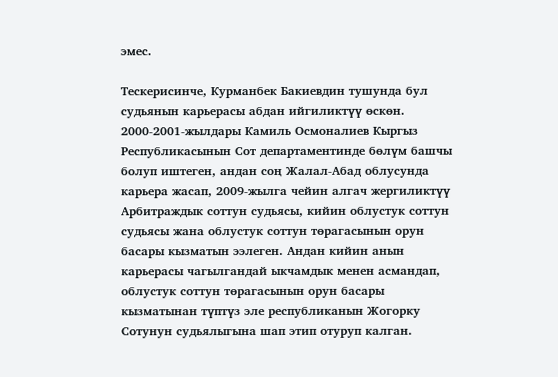эмес.

Тескерисинче, Курманбек Бакиевдин тушунда бул судьянын карьерасы абдан ийгиликтүү өскөн. 2000-2001-жылдары Камиль Осмоналиев Кыргыз Республикасынын Сот департаментинде бөлүм башчы болуп иштеген, андан соң Жалал-Абад облусунда карьера жасап, 2009-жылга чейин алгач жергиликтүү Арбитраждык соттун судьясы, кийин облустук соттун судьясы жана облустук соттун төрагасынын орун басары кызматын ээлеген. Андан кийин анын карьерасы чагылгандай ыкчамдык менен асмандап, облустук соттун төрагасынын орун басары кызматынан түптүз эле республиканын Жогорку Сотунун судьялыгына шап этип отуруп калган.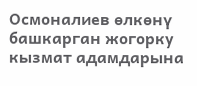Осмоналиев өлкөнү башкарган жогорку кызмат адамдарына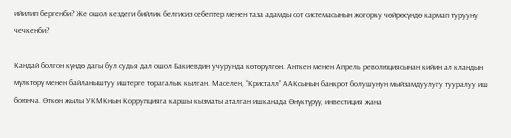ийилип бергенби? Же ошол кездеги бийлик белгисиз себептер менен таза адамды сот системасынын жогорку чөйрөсүндө кармап турууну чечкенби?

Кандай болгон күндө дагы бул судья дал ошол Бакиевдин учурунда көтөрүлгөн. Анткен менен Апрель революциясынан кийин ал кландын мүлктөрү менен байланыштуу иштерге төрагалык кылган. Маселен, “Кристалл” ААКсынын банкрот болушунун мыйзамдуулугу тууралуу иш боюнча. Өткөн жылы УКМКнын Коррупцияга каршы кызматы аталган ишканада Өнүктүрүү, инвестиция жана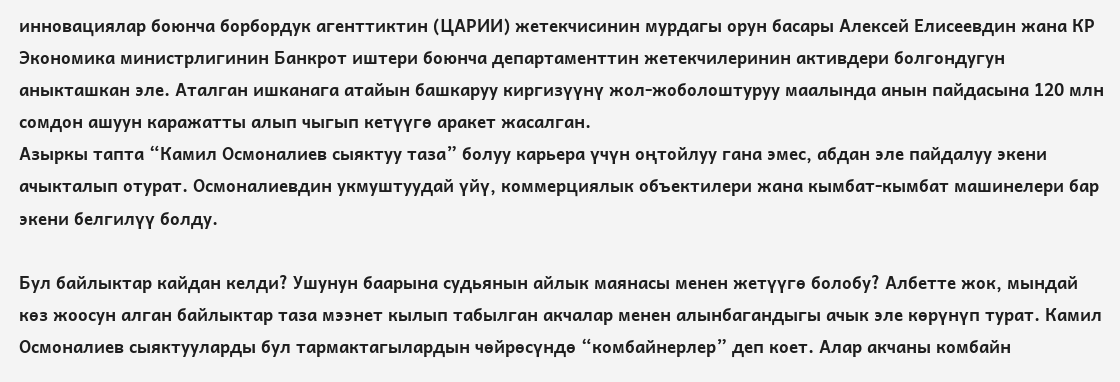инновациялар боюнча борбордук агенттиктин (ЦАРИИ) жетекчисинин мурдагы орун басары Алексей Елисеевдин жана КР Экономика министрлигинин Банкрот иштери боюнча департаменттин жетекчилеринин активдери болгондугун аныкташкан эле. Аталган ишканага атайын башкаруу киргизүүнү жол-жоболоштуруу маалында анын пайдасына 120 млн сомдон ашуун каражатты алып чыгып кетүүгө аракет жасалган.
Азыркы тапта “Камил Осмоналиев сыяктуу таза” болуу карьера үчүн оңтойлуу гана эмес, абдан эле пайдалуу экени ачыкталып отурат. Осмоналиевдин укмуштуудай үйү, коммерциялык объектилери жана кымбат-кымбат машинелери бар экени белгилүү болду.

Бул байлыктар кайдан келди? Ушунун баарына судьянын айлык маянасы менен жетүүгө болобу? Албетте жок, мындай көз жоосун алган байлыктар таза мээнет кылып табылган акчалар менен алынбагандыгы ачык эле көрүнүп турат. Камил Осмоналиев сыяктууларды бул тармактагылардын чөйрөсүндө “комбайнерлер” деп коет. Алар акчаны комбайн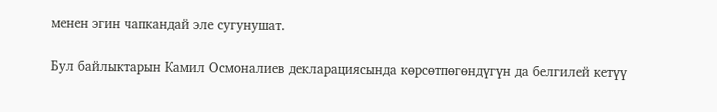менен эгин чапкандай эле сугунушат.

Бул байлыктарын Камил Осмоналиев декларациясында көрсөтпөгөндүгүн да белгилей кетүү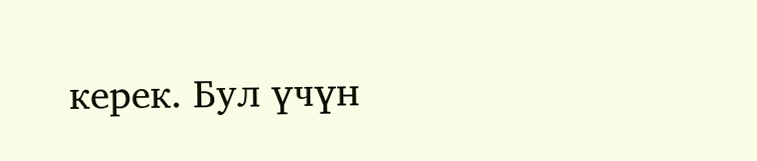керек. Бул үчүн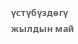үстүбүздөгү жылдын май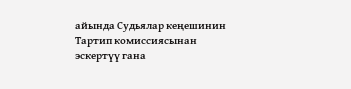айында Судьялар кеңешинин Тартип комиссиясынан эскертүү гана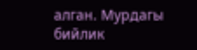алган. Мурдагы бийлик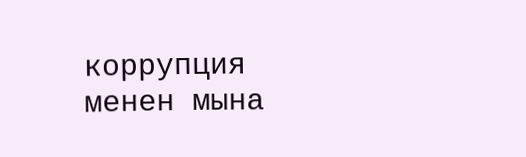коррупция менен мына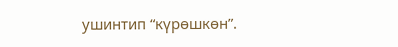ушинтип “күрөшкөн”.